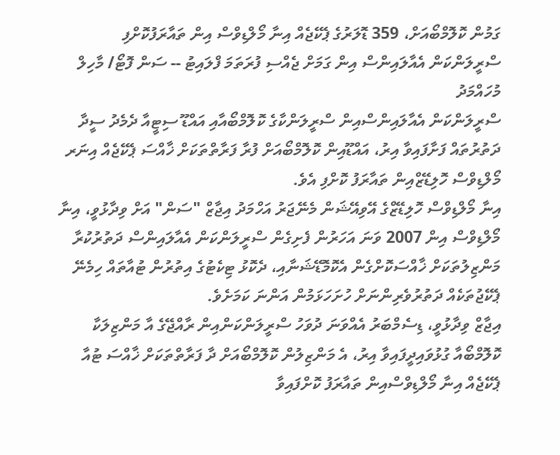ގަމުން ކޮލޮމްބޯއަށް، 359 ޑޮލަރުގެ ޕެކޭޖެއް އިނާ މޯލްޑިވްސް އިން ތައާރަފުކޮށްފި
ސްރީލަންކަން އެއާލައިންސް އިން ގަމަށް ޖެއްސި ފުރަތަމަ ފްލައިޓު -- ސަން ފޮޓޯ/ މާހިލް މުހައްމަދު
ސްރީލަންކަން އެއާލައިންސްއިން ސްރީލަންކާގެ ކޮލޮމްބޯއާއި އައްޑޫ ސިޓީއާ ދެމެދު ސީދާ ދަތުރުތައް ފަށާފައިވާ އިރު، އައްޑޫއިން ކޮލޮމްބޯއަށް ފުރާ ފަރާތްތަކަށް ޚާއްސަ ޕެކޭޖެއް އިނަރ މޯލްޑިވްސް ހޮލިޑޭޒްއިން ތައާރަފު ކޮށްފި އެވެ.
އިނާ މޯލްޑިވްސް ހޮލިޑޭޒްގެ އޭވިއޭޝަން މެނޭޖަރު އަހްމަދު އިޖާޒް "ސަން" އަށް ވިދާޅުވީ، އިނާ މޯލްޑިވްސް އިން 2007 ވަނަ އަހަރުން ފެށިގެން ސްރީލަންކަން އެއާލައިންސް ދަތުރުކުރާ މަންޒިލުތަކަށް ޚާއްސަކޮށްގެން އެކޮމޮޑޭޝަނާއި، ދެކޮޅު ޓިކެޓުގެ އިތުރުން ޓުއާތައް ހިމެނޭ ޕެކޭޖުތަކެއް ދަތުރުވެރިންނަށް ހުށަހަޅަމުން އަންނަ ކަމަށެވެ.
އިޖާޒް ވިދާޅުވީ، ޑިސެމްބަރު އެއްވަނަ ދުވަހު ސްރީލަންކަންއިން ރާއްޖޭގެ އާ މަންޒިލަކާ ކޮލޮމްބޯއާ ގުޅުވައިދީފައިވާ އިރު، އެ މަންޒިލުން ކޮލޮމްބޯއަށް ދާ ފަރާތްތަކަށް ޚާއްސަ ޓުއާ ޕެކޭޖެއް އިނާ މޯލްޑިވްސްއިން ތައާރަފު ކޮށްފައިވާ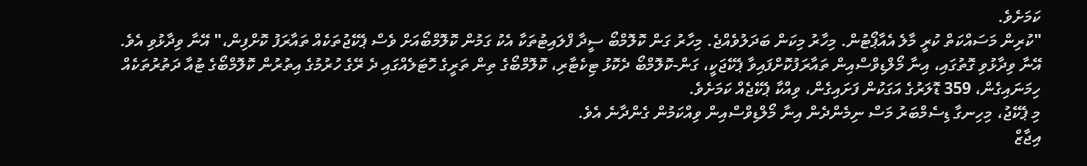ކަމަށެވެ.
"ކުރިން މަސައްކަތް ކުރީ މާލެ އެއާޕޯޓުން. މިހާރު މިކަން ބަދަލުވެއްޖެ. މިހާރު ގަން ކޮލޮމްބޯ ސީދާ ފްލައިޓުތަކާ އެކު ގަމުން ކޮލޮމްބޯއަށް ވެސް ޕެކޭޖުތަކެއް ތައާރަފު ކޮށްފިން،" އޭނާ ވިދާޅުވި އެވެ.
އޭނާ ވިދާޅުވި ގޮތުގައި، އިނާ މޯލްޑިވްސްއިން ތައާރަފުކޮށްފައިވާ ޕެކޭޖަކީ، ގަން-ކޮލޮމްބޯ ދެކޮޅު ޓިކެޓާރި، ކޮލޮމްބޯގެ ތިން ތަރީގެ ހޮޓަލެއްގައި ދެ ރޭގެ ހުރުމުގެ އިތުރުން ކޮލޮމްބޯގެ ޓުއާ ދަތުރުތަކެއް ހިމަނައިގެން، 359 ޑޮލަރުގެ އަގަކުން ފަށައިގެން، ވިއްކާ ޕެކޭޖެއް ކަމަށެވެ.
މި ޕެކޭޖު، މިހިނގާ ޑިސެމްބަރު މަސް ނިމެންދެން އިނާ މޯލްޑިވްސްއިން ވިއްކަމުން ގެންދާނެ އެވެ.
އިޖާޒް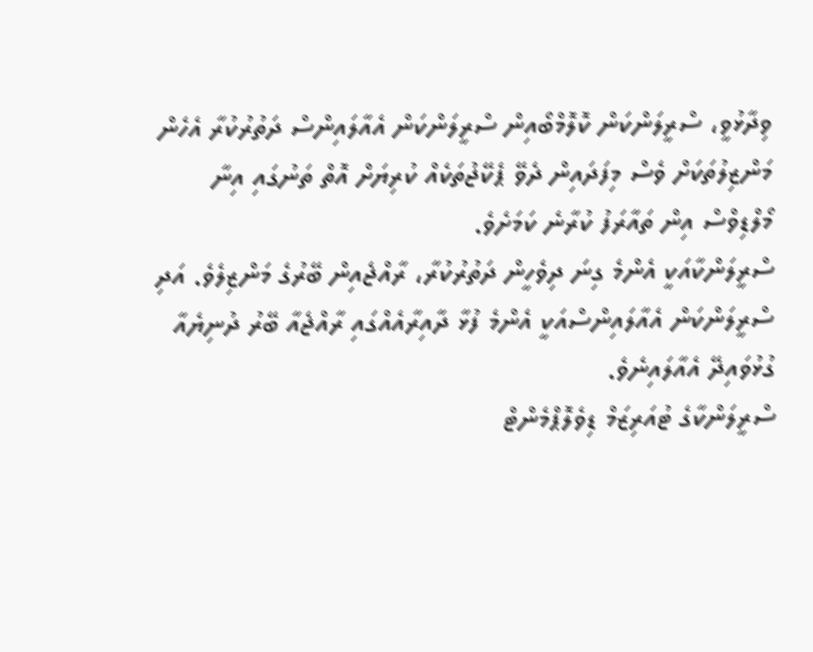ވިދާޅުވީ، ސްރީލަންކަން ކޮލޮމްބޯއިން ސްރީލަންކަން އެއާލައިންސް ދަތުރުކުރާ އެހެން މަންޒިލުތަކަށް ވެސް މިފަދައިން ދެވޭ ޕެކޭޖުތަކެއް ކުރިޔަށް އޮތް ތަނުގައި އިނާ މޯލްޑިވްސް އިން ތައާރަފު ކުރާނެ ކަމަށެވެ.
ސްރީލަންކާއަކީ އެންމެ ގިނަ ދިވެހީން ދަތުރުކުރާ، ރާއްޖެއިން ބޭރުގެ މަންޒިލެވެ. އަދި ސްރީލަންކަން އެއާލައިންސްއަކީ އެންމެ ފުޅާ ދާއިރާއެއްގައި ރާއްޖެއާ ބޭރު ދުނިޔެއާ ގުޅުވައިދޭ އެއާލައިނެވެ.
ސްރީލަންކާގެ ޓުއަރިޒަމް ޑިވެލޮޕްމެންޓް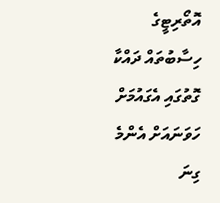އޮތޯރިޓީގެ ހިސާބުތައް ދައްކާ ގޮތުގައި އެގައުމަށް ހަވަނައަށް އެންމެ ގިނަ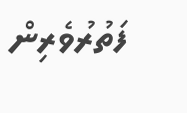ފަތުރުވެރިން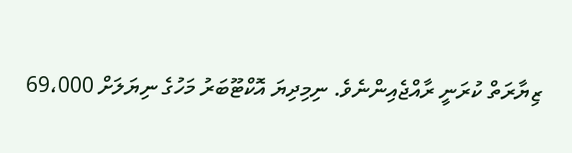ޒިޔާރަތް ކުރަނީ ރާއްޖެއިންނެވެ. ނިމިދިޔަ އޮކްޓޫބަރު މަހުގެ ނިޔަލަށް 69،000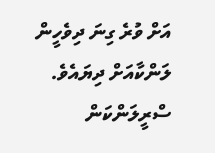އަށް ވުރެ ގިނަ ދިވެހީން ލަންކާއަށް ދިޔައެވެ.
ސްރީލަންކަން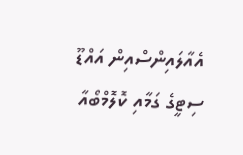އެއާލައިންސްއިން އައްޑޫ ސިޓީގެ ގަމާއި ކޮލޮމްބޯއާ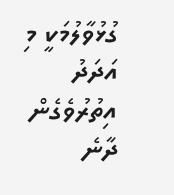ގުޅުވާލުމަކީ މި އަދަދު އިތުރުވެގެން ދާނެ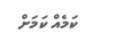ކަމެއް ކަމަށް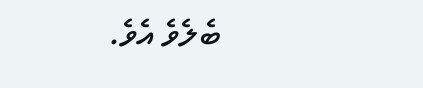ބެލެވެ އެވެ.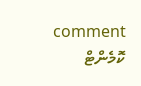comment ކޮމެންޓް